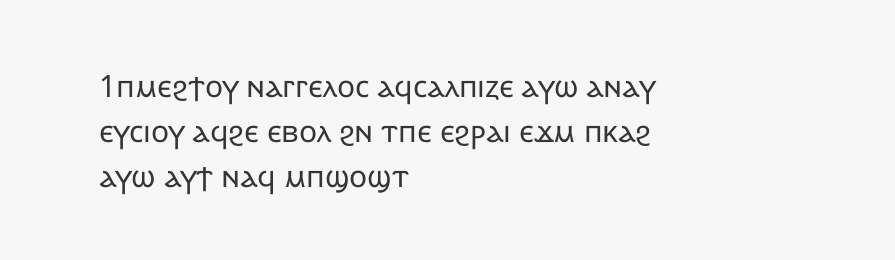1ⲡⲙⲉϩϯⲟⲩ ⲛⲁⲅⲅⲉⲗⲟⲥ ⲁϥⲥⲁⲗⲡⲓⲍⲉ ⲁⲩⲱ ⲁⲛⲁⲩ ⲉⲩⲥⲓⲟⲩ ⲁϥϩⲉ ⲉⲃⲟⲗ ϩⲛ ⲧⲡⲉ ⲉϩⲣⲁⲓ ⲉϫⲙ ⲡⲕⲁϩ ⲁⲩⲱ ⲁⲩϯ ⲛⲁϥ ⲙⲡϣⲟϣⲧ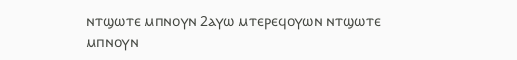ⲛⲧϣⲱⲧⲉ ⲙⲡⲛⲟⲩⲛ 2ⲁⲩⲱ ⲙⲧⲉⲣⲉϥⲟⲩⲱⲛ ⲛⲧϣⲱⲧⲉ ⲙⲡⲛⲟⲩⲛ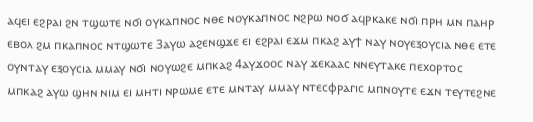ⲁϥⲉⲓ ⲉϩⲣⲁⲓ ϩⲛ ⲧϣⲱⲧⲉ ⲛϭⲓ ⲟⲩⲕⲁⲡⲛⲟⲥ ⲛⲑⲉ ⲛⲟⲩⲕⲁⲡⲛⲟⲥ ⲛϩⲣⲱ ⲛⲟϭ ⲁϥⲣⲕⲁⲕⲉ ⲛϭⲓ ⲡⲣⲏ ⲙⲛ ⲡⲁⲏⲣ ⲉⲃⲟⲗ ϩⲙ ⲡⲕⲁⲡⲛⲟⲥ ⲛⲧϣⲱⲧⲉ 3ⲁⲩⲱ ⲁϩⲉⲛϣϫⲉ ⲉⲓ ⲉϩⲣⲁⲓ ⲉϫⲙ ⲡⲕⲁϩ ⲁⲩϯ ⲛⲁⲩ ⲛⲟⲩⲉⲝⲟⲩⲥⲓⲁ ⲛⲑⲉ ⲉⲧⲉ ⲟⲩⲛⲧⲁⲩ ⲉⲝⲟⲩⲥⲓⲁ ⲙⲙⲁⲩ ⲛϭⲓ ⲛⲟⲩⲱϩⲉ ⲙⲡⲕⲁϩ 4ⲁⲩϫⲟⲟⲥ ⲛⲁⲩ ϫⲉⲕⲁⲁⲥ ⲛⲛⲉⲩⲧⲁⲕⲉ ⲡⲉⲭⲟⲣⲧⲟⲥ ⲙⲡⲕⲁϩ ⲁⲩⲱ ϣⲏⲛ ⲛⲓⲙ ⲉⲓ ⲙⲏⲧⲓ ⲛⲣⲱⲙⲉ ⲉⲧⲉ ⲙⲛⲧⲁⲩ ⲙⲙⲁⲩ ⲛⲧⲉⲥⲫⲣⲁⲅⲓⲥ ⲙⲡⲛⲟⲩⲧⲉ ⲉϫⲛ ⲧⲉⲩⲧⲉϩⲛⲉ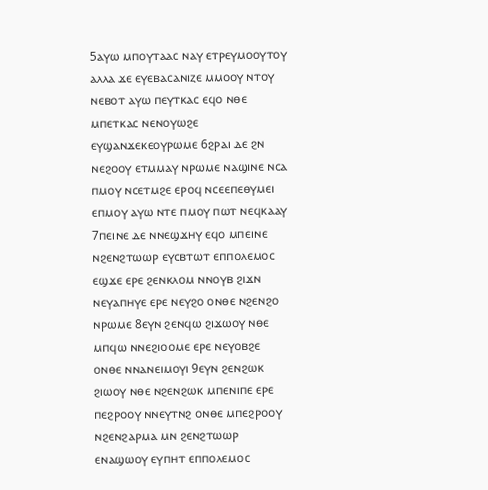5ⲁⲩⲱ ⲙⲡⲟⲩⲧⲁⲁⲥ ⲛⲁⲩ ⲉⲧⲣⲉⲩⲙⲟⲟⲩⲧⲟⲩ ⲁⲗⲗⲁ ϫⲉ ⲉⲩⲉⲃⲁⲥⲁⲛⲓⲍⲉ ⲙⲙⲟⲟⲩ ⲛⲧⲟⲩ ⲛⲉⲃⲟⲧ ⲁⲩⲱ ⲡⲉⲩⲧⲕⲁⲥ ⲉϥⲟ ⲛⲑⲉ ⲙⲡⲉⲧⲕⲁⲥ ⲛⲉⲛⲟⲩⲱϩⲉ ⲉⲩϣⲁⲛϫⲉⲕⲉⲟⲩⲣⲱⲙⲉ 6ϩⲣⲁⲓ ⲇⲉ ϩⲛ ⲛⲉϩⲟⲟⲩ ⲉⲧⲙⲙⲁⲩ ⲛⲣⲱⲙⲉ ⲛⲁϣⲓⲛⲉ ⲛⲥⲁ ⲡⲙⲟⲩ ⲛⲥⲉⲧⲙϩⲉ ⲉⲣⲟϥ ⲛⲥⲉⲉⲡⲉⲑⲩⲙⲉⲓ ⲉⲡⲙⲟⲩ ⲁⲩⲱ ⲛⲧⲉ ⲡⲙⲟⲩ ⲡⲱⲧ ⲛⲉϥⲕⲁⲁⲩ 7ⲡⲉⲓⲛⲉ ⲇⲉ ⲛⲛⲉϣϫⲏⲩ ⲉϥⲟ ⲙⲡⲉⲓⲛⲉ ⲛϩⲉⲛϩⲧⲱⲱⲣ ⲉⲩⲥⲃⲧⲱⲧ ⲉⲡⲡⲟⲗⲉⲙⲟⲥ ⲉϣϫⲉ ⲉⲣⲉ ϩⲉⲛⲕⲗⲟⲙ ⲛⲛⲟⲩⲃ ϩⲓϫⲛ ⲛⲉⲩⲁⲡⲏⲩⲉ ⲉⲣⲉ ⲛⲉⲩϩⲟ ⲟⲛⲑⲉ ⲛϩⲉⲛϩⲟ ⲛⲣⲱⲙⲉ 8ⲉⲩⲛ ϩⲉⲛϥⲱ ϩⲓϫⲱⲟⲩ ⲛⲑⲉ ⲙⲡϥⲱ ⲛⲛⲉϩⲓⲟⲟⲙⲉ ⲉⲣⲉ ⲛⲉⲩⲟⲃϩⲉ ⲟⲛⲑⲉ ⲛⲛⲁⲛⲉⲓⲙⲟⲩⲓ 9ⲉⲩⲛ ϩⲉⲛϩⲱⲕ ϩⲓⲱⲟⲩ ⲛⲑⲉ ⲛϩⲉⲛϩⲱⲕ ⲙⲡⲉⲛⲓⲡⲉ ⲉⲣⲉ ⲡⲉϩⲣⲟⲟⲩ ⲛⲛⲉⲩⲧⲛϩ ⲟⲛⲑⲉ ⲙⲡⲉϩⲣⲟⲟⲩ ⲛϩⲉⲛϩⲁⲣⲙⲁ ⲙⲛ ϩⲉⲛϩⲧⲱⲱⲣ ⲉⲛⲁϣⲱⲟⲩ ⲉⲩⲡⲏⲧ ⲉⲡⲡⲟⲗⲉⲙⲟⲥ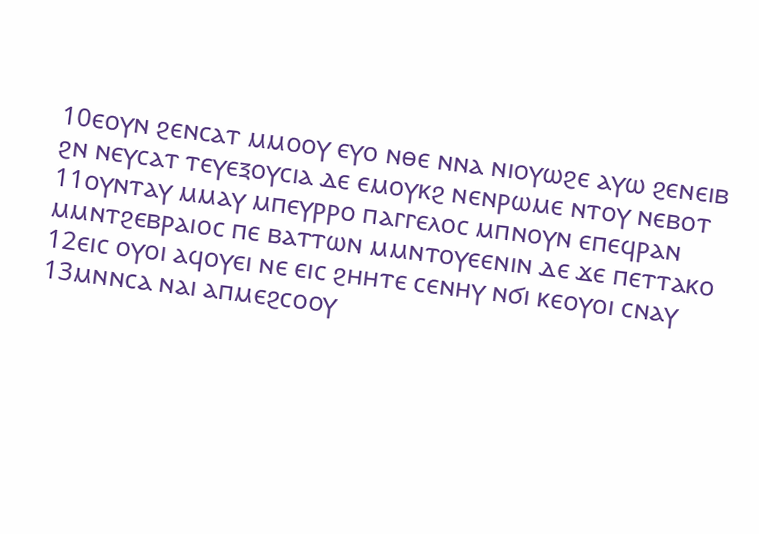10ⲉⲟⲩⲛ ϩⲉⲛⲥⲁⲧ ⲙⲙⲟⲟⲩ ⲉⲩⲟ ⲛⲑⲉ ⲛⲛⲁ ⲛⲓⲟⲩⲱϩⲉ ⲁⲩⲱ ϩⲉⲛⲉⲓⲃ ϩⲛ ⲛⲉⲩⲥⲁⲧ ⲧⲉⲩⲉⲝⲟⲩⲥⲓⲁ ⲇⲉ ⲉⲙⲟⲩⲕϩ ⲛⲉⲛⲣⲱⲙⲉ ⲛⲧⲟⲩ ⲛⲉⲃⲟⲧ 11ⲟⲩⲛⲧⲁⲩ ⲙⲙⲁⲩ ⲙⲡⲉⲩⲣⲣⲟ ⲡⲁⲅⲅⲉⲗⲟⲥ ⲙⲡⲛⲟⲩⲛ ⲉⲡⲉϥⲣⲁⲛ ⲙⲙⲛⲧϩⲉⲃⲣⲁⲓⲟⲥ ⲡⲉ ⲃⲁⲧⲧⲱⲛ ⲙⲙⲛⲧⲟⲩⲉⲉⲛⲓⲛ ⲇⲉ ϫⲉ ⲡⲉⲧⲧⲁⲕⲟ 12ⲉⲓⲥ ⲟⲩⲟⲓ ⲁϥⲟⲩⲉⲓ ⲛⲉ ⲉⲓⲥ ϩⲏⲏⲧⲉ ⲥⲉⲛⲏⲩ ⲛϭⲓ ⲕⲉⲟⲩⲟⲓ ⲥⲛⲁⲩ 13ⲙⲛⲛⲥⲁ ⲛⲁⲓ ⲁⲡⲙⲉϩⲥⲟⲟⲩ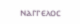ⲛⲁⲅⲅⲉⲗⲟⲥ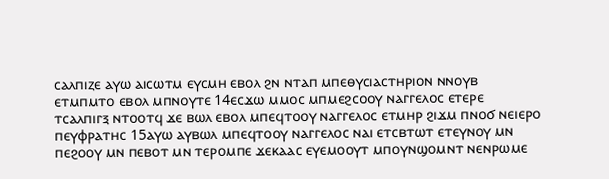ⲥⲁⲗⲡⲓⲍⲉ ⲁⲩⲱ ⲁⲓⲥⲱⲧⲙ ⲉⲩⲥⲙⲏ ⲉⲃⲟⲗ ϩⲛ ⲛⲧⲁⲡ ⲙⲡⲉⲑⲩⲥⲓⲁⲥⲧⲏⲣⲓⲟⲛ ⲛⲛⲟⲩⲃ ⲉⲧⲙⲡⲙⲧⲟ ⲉⲃⲟⲗ ⲙⲡⲛⲟⲩⲧⲉ 14ⲉⲥϫⲱ ⲙⲙⲟⲥ ⲙⲡⲙⲉϩⲥⲟⲟⲩ ⲛⲁⲅⲅⲉⲗⲟⲥ ⲉⲧⲉⲣⲉ ⲧⲥⲁⲗⲡⲓⲅⲝ ⲛⲧⲟⲟⲧϥ ϫⲉ ⲃⲱⲗ ⲉⲃⲟⲗ ⲙⲡⲉϥⲧⲟⲟⲩ ⲛⲁⲅⲅⲉⲗⲟⲥ ⲉⲧⲙⲏⲣ ϩⲓϫⲙ ⲡⲛⲟϭ ⲛⲉⲓⲉⲣⲟ ⲡⲉⲩⲫⲣⲁⲧⲏⲥ 15ⲁⲩⲱ ⲁⲩⲃⲱⲗ ⲙⲡⲉϥⲧⲟⲟⲩ ⲛⲁⲅⲅⲉⲗⲟⲥ ⲛⲁⲓ ⲉⲧⲥⲃⲧⲱⲧ ⲉⲧⲉⲩⲛⲟⲩ ⲙⲛ ⲡⲉϩⲟⲟⲩ ⲙⲛ ⲡⲉⲃⲟⲧ ⲙⲛ ⲧⲉⲣⲟⲙⲡⲉ ϫⲉⲕⲁⲁⲥ ⲉⲩⲉⲙⲟⲟⲩⲧ ⲙⲡⲟⲩⲛϣⲟⲙⲛⲧ ⲛⲉⲛⲣⲱⲙⲉ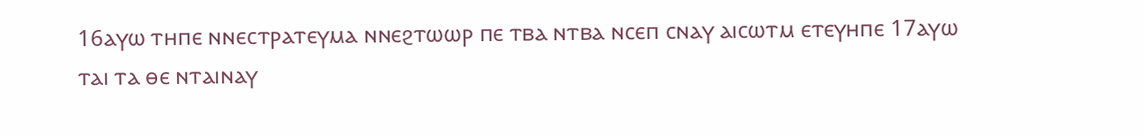16ⲁⲩⲱ ⲧⲏⲡⲉ ⲛⲛⲉⲥⲧⲣⲁⲧⲉⲩⲙⲁ ⲛⲛⲉϩⲧⲱⲱⲣ ⲡⲉ ⲧⲃⲁ ⲛⲧⲃⲁ ⲛⲥⲉⲡ ⲥⲛⲁⲩ ⲁⲓⲥⲱⲧⲙ ⲉⲧⲉⲩⲏⲡⲉ 17ⲁⲩⲱ ⲧⲁⲓ ⲧⲁ ⲑⲉ ⲛⲧⲁⲓⲛⲁⲩ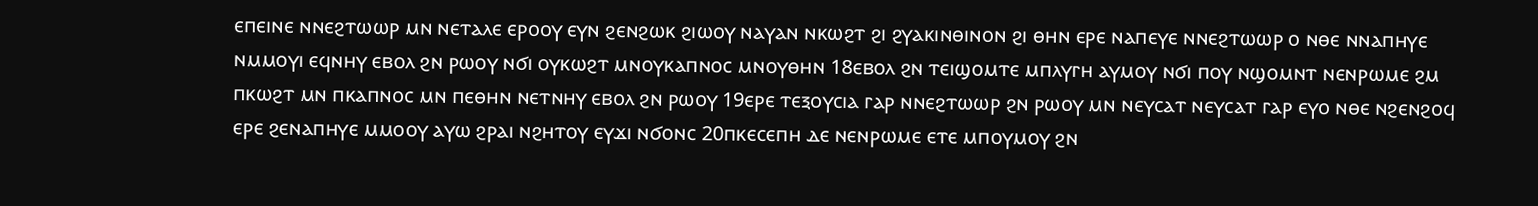ⲉⲡⲉⲓⲛⲉ ⲛⲛⲉϩⲧⲱⲱⲣ ⲙⲛ ⲛⲉⲧⲁⲗⲉ ⲉⲣⲟⲟⲩ ⲉⲩⲛ ϩⲉⲛϩⲱⲕ ϩⲓⲱⲟⲩ ⲛⲁⲩⲁⲛ ⲛⲕⲱϩⲧ ϩⲓ ϩⲩⲁⲕⲓⲛⲑⲓⲛⲟⲛ ϩⲓ ⲑⲏⲛ ⲉⲣⲉ ⲛⲁⲡⲉⲩⲉ ⲛⲛⲉϩⲧⲱⲱⲣ ⲟ ⲛⲑⲉ ⲛⲛⲁⲡⲏⲩⲉ ⲛⲙⲙⲟⲩⲓ ⲉϥⲛⲏⲩ ⲉⲃⲟⲗ ϩⲛ ⲣⲱⲟⲩ ⲛϭⲓ ⲟⲩⲕⲱϩⲧ ⲙⲛⲟⲩⲕⲁⲡⲛⲟⲥ ⲙⲛⲟⲩⲑⲏⲛ 18ⲉⲃⲟⲗ ϩⲛ ⲧⲉⲓϣⲟⲙⲧⲉ ⲙⲡⲗⲩⲅⲏ ⲁⲩⲙⲟⲩ ⲛϭⲓ ⲡⲟⲩ ⲛϣⲟⲙⲛⲧ ⲛⲉⲛⲣⲱⲙⲉ ϩⲙ ⲡⲕⲱϩⲧ ⲙⲛ ⲡⲕⲁⲡⲛⲟⲥ ⲙⲛ ⲡⲉⲑⲏⲛ ⲛⲉⲧⲛⲏⲩ ⲉⲃⲟⲗ ϩⲛ ⲣⲱⲟⲩ 19ⲉⲣⲉ ⲧⲉⲝⲟⲩⲥⲓⲁ ⲅⲁⲣ ⲛⲛⲉϩⲧⲱⲱⲣ ϩⲛ ⲣⲱⲟⲩ ⲙⲛ ⲛⲉⲩⲥⲁⲧ ⲛⲉⲩⲥⲁⲧ ⲅⲁⲣ ⲉⲩⲟ ⲛⲑⲉ ⲛϩⲉⲛϩⲟϥ ⲉⲣⲉ ϩⲉⲛⲁⲡⲏⲩⲉ ⲙⲙⲟⲟⲩ ⲁⲩⲱ ϩⲣⲁⲓ ⲛϩⲏⲧⲟⲩ ⲉⲩϫⲓ ⲛϭⲟⲛⲥ 20ⲡⲕⲉⲥⲉⲡⲏ ⲇⲉ ⲛⲉⲛⲣⲱⲙⲉ ⲉⲧⲉ ⲙⲡⲟⲩⲙⲟⲩ ϩⲛ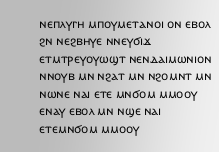ⲛⲉⲡⲗⲩⲅⲏ ⲙⲡⲟⲩⲙⲉⲧⲁⲛⲟⲓ ⲟⲛ ⲉⲃⲟⲗ ϩⲛ ⲛⲉϩⲃⲏⲩⲉ ⲛⲛⲉⲩϭⲓϫ ⲉⲧⲙⲧⲣⲉⲩⲟⲩⲱϣⲧ ⲛⲉⲛⲇⲁⲓⲙⲱⲛⲓⲟⲛ ⲛⲛⲟⲩⲃ ⲙⲛ ⲛϩⲁⲧ ⲙⲛ ⲛϩⲟⲙⲛⲧ ⲙⲛ ⲛⲱⲛⲉ ⲛⲁⲓ ⲉⲧⲉ ⲙⲛϭⲟⲙ ⲙⲙⲟⲟⲩ ⲉⲛⲁⲩ ⲉⲃⲟⲗ ⲙⲛ ⲛϣⲉ ⲛⲁⲓ ⲉⲧⲉⲙⲛϭⲟⲙ ⲙⲙⲟⲟⲩ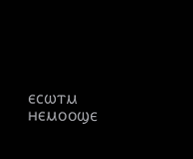ⲉⲥⲱⲧⲙ ⲏⲉⲙⲟⲟϣⲉ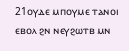21ⲟⲩⲇⲉ ⲙⲡⲟⲩⲙⲉ ⲧⲁⲛⲟⲓ ⲉⲃⲟⲗ ϩⲛ ⲛⲉⲩϩⲱⲧⲃ ⲙⲛ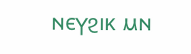ⲛⲉⲩϩⲓⲕ ⲙⲛ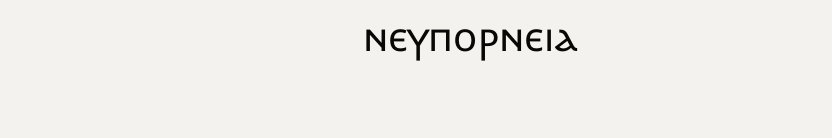ⲛⲉⲩⲡⲟⲣⲛⲉⲓⲁ